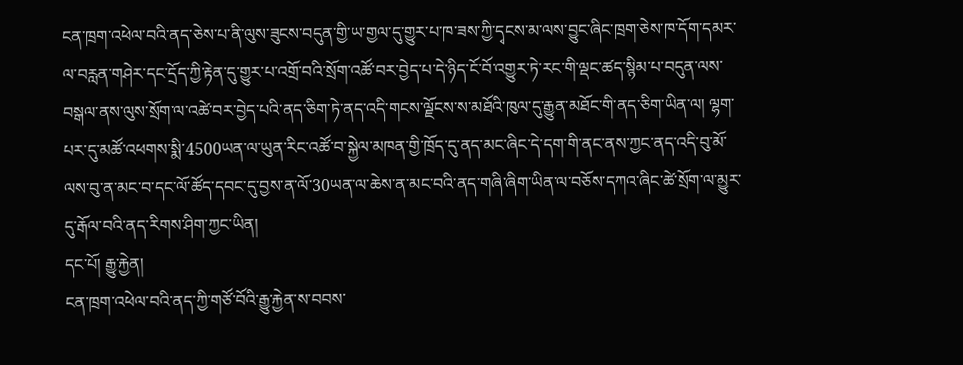ངན་ཁྲག་འཕེལ་བའི་ནད་ཅེས་པ་ནི་ལུས་ཟུངས་བདུན་གྱི་ཡ་གྱལ་དུ་གྱུར་པ་ཁ་ཟས་ཀྱི་དྭངས་མ་ལས་བྱུང་ཞིང་ཁྲག་ཅེས་ཁ་དོག་དམར་ལ་བརླན་གཤེར་དང་དྲོད་ཀྱི་རྟེན་དུ་གྱུར་པ་འགྲོ་བའི་སྲོག་འཚོ་བར་བྱེད་པ་དེ་ཉིད་ངོ་བོ་འགྱུར་ཏེ་རང་གི་ལྡང་ཚད་སྙིམ་པ་བདུན་ལས་བསྒལ་ནས་ལུས་སྲོག་ལ་འཚེ་བར་བྱེད་པའི་ནད་ཅིག་ཏེ་ནད་འདི་གངས་ལྗོངས་ས་མཐོའི་ཁུལ་དུ་རྒྱུན་མཐོང་གི་ནད་ཅིག་ཡིན་ལ། ལྷག་པར་དུ་མཚོ་འཕགས་སྨི་4500ཡན་ལ་ཡུན་རིང་འཚོ་བ་སྐྱེལ་མཁན་གྱི་ཁྲོད་དུ་ནད་མང་ཞིང་དེ་དག་གི་ནང་ནས་ཀྱང་ནད་འདི་བུ་མོ་ལས་བུ་ན་མང་བ་དང་ལོ་ཚོད་དབང་དུ་བྱས་ན་ལོ་30ཡན་ལ་ཆེས་ན་མང་བའི་ནད་གཞི་ཞིག་ཡིན་ལ་བཅོས་དཀའ་ཞིང་ཚེ་སྲོག་ལ་མྱུར་དུ་རྒོལ་བའི་ནད་རིགས་ཤིག་ཀྱང་ཡིན།
དང་པོ། རྒྱུ་རྐྱེན།
ངན་ཁྲག་འཕེལ་བའི་ནད་ཀྱི་གཙོ་བོའི་རྒྱུ་རྐྱེན་ས་བབས་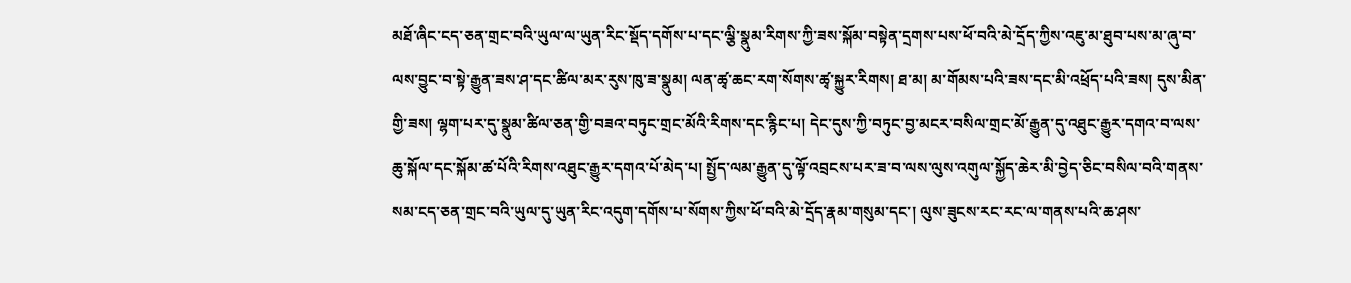མཐོ་ཞིང་ངད་ཅན་གྲང་བའི་ཡུལ་ལ་ཡུན་རིང་སྡོད་དགོས་པ་དང་ལྕི་སྣུམ་རིགས་ཀྱི་ཟས་སྐོམ་བསྟེན་དྲགས་པས་ཕོ་བའི་མེ་དྲོད་ཀྱིས་འཇུ་མ་ཐུབ་པས་མ་ཞུ་བ་ལས་བྱུང་བ་སྟེ་རྒྱུན་ཟས་ཤ་དང་ཚིལ་མར་རུས་ཁུ་ཟ་སྣུམ། ལན་ཚྭ་ཆང་རག་སོགས་ཚྭ་སྐྱུར་རིགས། ཐ་མ། མ་གོམས་པའི་ཟས་དང་མི་འཕྲོད་པའི་ཟས། དུས་མིན་གྱི་ཟས། ལྷག་པར་དུ་སྣུམ་ཚིལ་ཅན་གྱི་བཟའ་བཏུང་གྲང་མོའི་རིགས་དང་རྙིང་པ། དེང་དུས་ཀྱི་བཏུང་བྱ་མངར་བསིལ་གྲང་མོ་རྒྱུན་དུ་འཐུང་རྒྱུར་དགའ་བ་ལས་ཆུ་སྐོལ་དང་སྐོམ་ཚ་པོའི་རིགས་འཐུང་རྒྱུར་དགའ་པོ་མེད་པ། སྤྱོད་ལམ་རྒྱུན་དུ་ལྟོ་འབྲངས་པར་ཟ་བ་ལས་ལུས་འགུལ་སྐྱོད་ཆེར་མི་བྱེད་ཅིང་བསིལ་བའི་གནས་སམ་ངད་ཅན་གྲང་བའི་ཡུལ་དུ་ཡུན་རིང་འདུག་དགོས་པ་སོགས་ཀྱིས་ཕོ་བའི་མེ་དྲོད་རྣམ་གསུམ་དང་། ལུས་ཟུངས་རང་རང་ལ་གནས་པའི་ཆ་ཤས་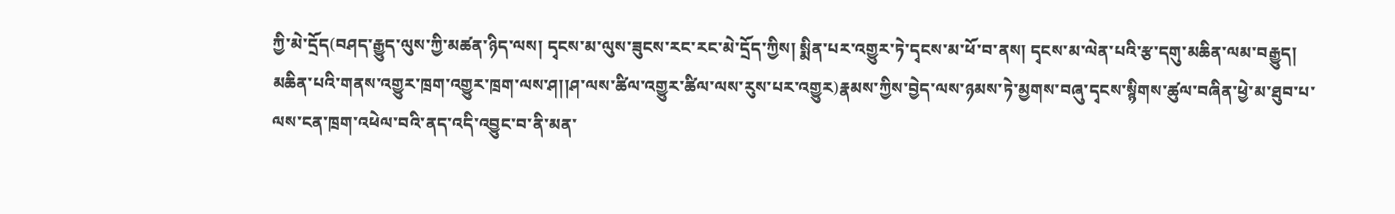ཀྱི་མེ་དྲོད(བཤད་རྒྱུད་ལུས་ཀྱི་མཚན་ཉིད་ལས། དྭངས་མ་ལུས་ཟུངས་རང་རང་མེ་དྲོད་ཀྱིས། སྨིན་པར་འགྱུར་ཏེ་དྭངས་མ་ཕོ་བ་ནས། དྭངས་མ་ལེན་པའི་རྩ་དགུ་མཆིན་ལམ་བརྒྱུད། མཆིན་པའི་གནས་འགྱུར་ཁྲག་འགྱུར་ཁྲག་ལས་ཤ།།ཤ་ལས་ཚིལ་འགྱུར་ཚིལ་ལས་རུས་པར་འགྱུར)རྣམས་ཀྱིས་བྱེད་ལས་ཉམས་ཏེ་མྱགས་བཞུ་དྭངས་སྙིགས་ཚུལ་བཞིན་ཕྱེ་མ་ཐུབ་པ་ལས་ངན་ཁྲག་འཕེལ་བའི་ནད་འདི་འབྱུང་བ་ནི་མན་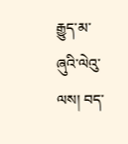རྒྱུད་མ་ཞུའི་ལེའུ་ལས། བད་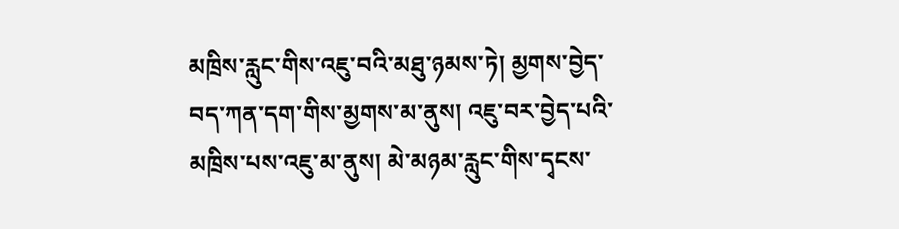མཁྲིས་རླུང་གིས་འཇུ་བའི་མཐུ་ཉམས་ཏེ། མྱགས་བྱེད་བད་ཀན་དག་གིས་མྱགས་མ་ནུས། འཇུ་བར་བྱེད་པའི་མཁྲིས་པས་འཇུ་མ་ནུས། མེ་མཉམ་རླུང་གིས་དྭངས་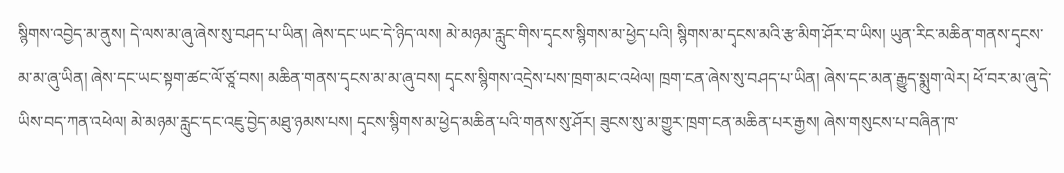སྙིགས་འབྱེད་མ་ནུས། དེ་ལས་མ་ཞུ་ཞེས་སུ་བཤད་པ་ཡིན། ཞེས་དང་ཡང་དེ་ཉིད་ལས། མེ་མཉམ་རླུང་གིས་དྭངས་སྙིགས་མ་ཕྱེད་པའི། སྙིགས་མ་དྭངས་མའི་རྩ་མིག་ཤོར་བ་ཡིས། ཡུན་རིང་མཆིན་གནས་དྭངས་མ་མ་ཞུ་ཡིན། ཞེས་དང་ཡང་སྟག་ཚང་ལོ་ཙཱ་བས། མཆིན་གནས་དྭངས་མ་མ་ཞུ་བས། དྭངས་སྙིགས་འདྲེས་པས་ཁྲག་མང་འཕེལ། ཁྲག་ངན་ཞེས་སུ་བཤད་པ་ཡིན། ཞེས་དང་མན་རྒྱུད་སྨུག་ལེར། ཕོ་བར་མ་ཞུ་དེ་ཡིས་བད་ཀན་འཕེལ། མེ་མཉམ་རླུང་དང་འཇུ་བྱེད་མཐུ་ཉམས་པས། དྭངས་སྙིགས་མ་ཕྱེད་མཆིན་པའི་གནས་སུ་ཤོར། ཟུངས་སུ་མ་གྱུར་ཁྲག་ངན་མཆིན་པར་རྒྱས། ཞེས་གསུངས་པ་བཞིན་ཁ་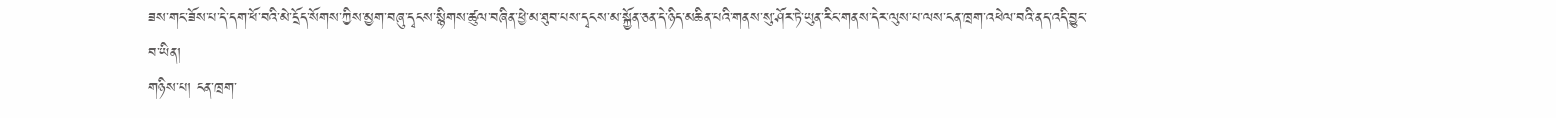ཟས་གང་ཟོས་པ་དེ་དག་ཕོ་བའི་མེ་དྲོད་སོགས་ཀྱིས་མྱག་བཞུ་དྭངས་སྙིགས་ཚུལ་བཞིན་ཕྱེ་མ་ཐུབ་པས་དྭངས་མ་སྐྱོན་ཅན་དེ་ཉིད་མཆིན་པའི་གནས་སུ་ཤོར་ཏེ་ཡུན་རིང་གནས་དེར་ལུས་པ་ལས་ངན་ཁྲག་འཕེལ་བའི་ནད་འདི་བྱུང་བ་ཡིན།
གཉིས་པ། ངན་ཁྲག་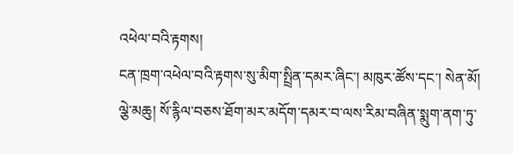འཕེལ་བའི་རྟགས།
ངན་ཁྲག་འཕེལ་བའི་རྟགས་སུ་མིག་སྤྲིན་དམར་ཞིང་། མཁུར་ཚོས་དང་། སེན་མོ། ལྕེ་མཆུ། སོ་རྙིལ་བཅས་ཐོག་མར་མདོག་དམར་བ་ལས་རིམ་བཞིན་སྨུག་ནག་ཏུ་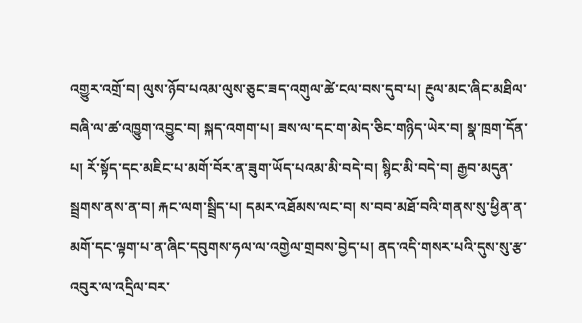འགྱུར་འགྲོ་བ། ལུས་ཉོབ་པའམ་ལུས་ཅུང་ཟད་འགུལ་ཚེ་ངལ་བས་དུབ་པ། རྔུལ་མང་ཞིང་མཐིལ་བཞི་ལ་ཚ་འཁྱུག་འབྱུང་བ། སྐད་འགག་པ། ཟས་ལ་དང་ག་མེད་ཅིང་གཉིད་ཡེར་བ། སྣ་ཁྲག་དོན་པ། རོ་སྟོད་དང་མཇིང་པ་མགོ་བོར་ན་ཟུག་ཡོད་པའམ་མི་བདེ་བ། སྙིང་མི་བདེ་བ། རྒྱབ་མདུན་སྦྲགས་ནས་ན་བ། རྐང་ལག་སྦྲིད་པ། དམར་འཐོམས་ལང་བ། ས་བབ་མཐོ་བའི་གནས་སུ་ཕྱིན་ན་མགོ་དང་ལྟག་པ་ན་ཞིང་དབུགས་ཧལ་ལ་འགྱེལ་གྲབས་བྱེད་པ། ནད་འདི་གསར་པའི་དུས་སུ་རྩ་འབུར་ལ་འདྲིལ་བར་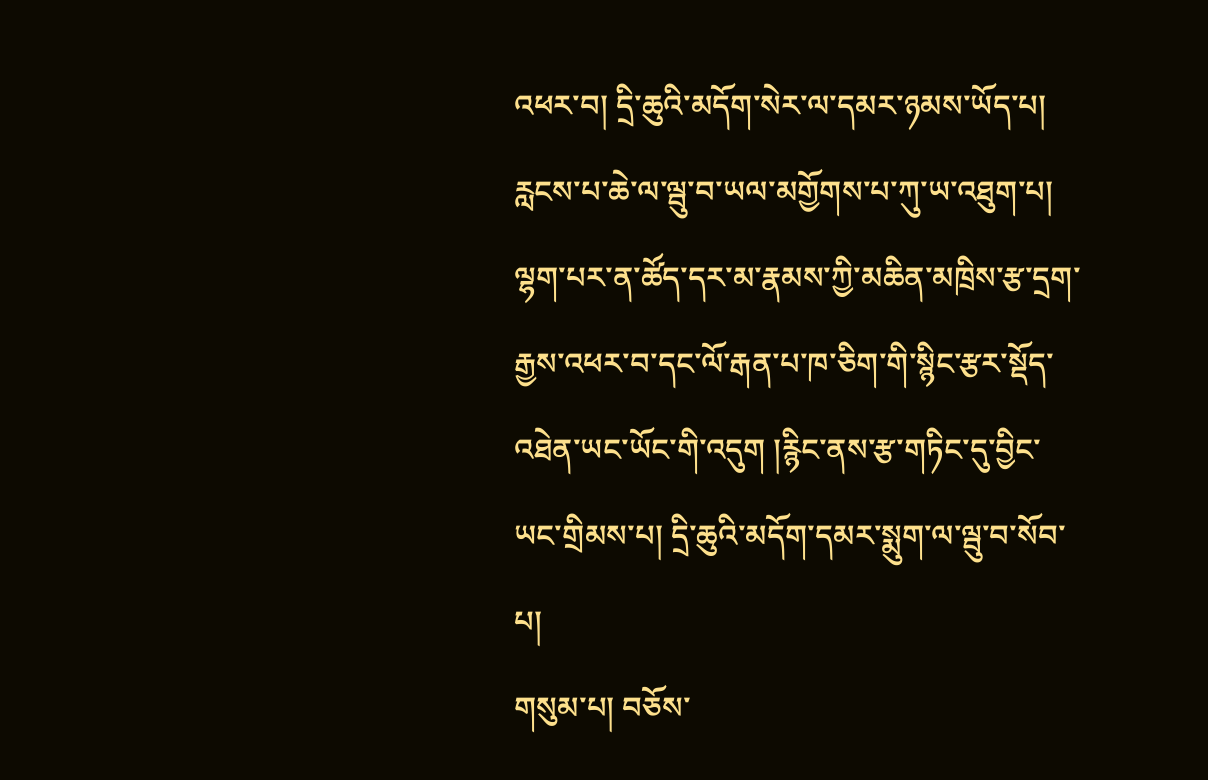འཕར་བ། དྲི་ཆུའི་མདོག་སེར་ལ་དམར་ཉམས་ཡོད་པ། རླངས་པ་ཆེ་ལ་ལྦུ་བ་ཡལ་མགྱོགས་པ་ཀུ་ཡ་འཐུག་པ། ལྷག་པར་ན་ཚོད་དར་མ་རྣམས་ཀྱི་མཆིན་མཁྲིས་རྩ་དྲག་རྒྱས་འཕར་བ་དང་ལོ་རྒན་པ་ཁ་ཅིག་གི་སྙིང་རྩར་སྡོད་འཐེན་ཡང་ཡོང་གི་འདུག །རྙིང་ནས་རྩ་གཏིང་དུ་བྱིང་ཡང་གྲིམས་པ། དྲི་ཆུའི་མདོག་དམར་སྨུག་ལ་ལྦུ་བ་སོབ་པ།
གསུམ་པ། བཅོས་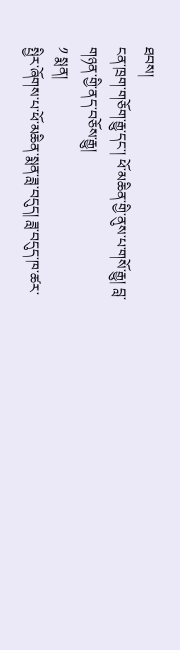ཐབས།
ངན་ཁྲག་གཅོག་རྒྱུ་དང་། ཕོ་མཆིན་གྱི་ནུས་པ་གསོ་རྒྱུ། བླ་གཉན་གྱི་ནད་བཅོས་རྒྱུ།
༡ སྨན།
སྤྱིར་ཞོགས་པ་ཕོ་མཆིན་སྨན་ཟླ་བདུད། ཟླ་བདུད་ཁ་ཚར་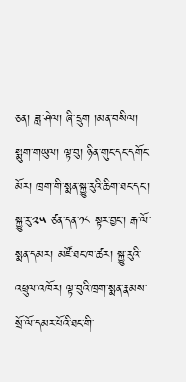ཅན། ཟླ་ཤེལ། ཞི་དྲུག །མན་བསིལ། སྨུག་གཡུལ། ལྟ་བུ། ཉིན་གུང་དང་དགོང་མོར། ཁྲག་གི་སྨན་སྐྱུ་རུའི་ཆིག་ཐང་དང་། སྐྱུ་རུ་༢༥ ཙན་དན་༡༨ སྟར་བྱང་། རྒ་ལོ་སྨན་དམར། མཛོ་ཐང་ཁ་ཚར། སྐྱུ་རུའི་འཕྲུལ་འཁོར། ལྟ་བུའི་ཁྲག་སྨན་རྣམས་སྲོ་ལོ་དམར་པོའི་ཐང་གི་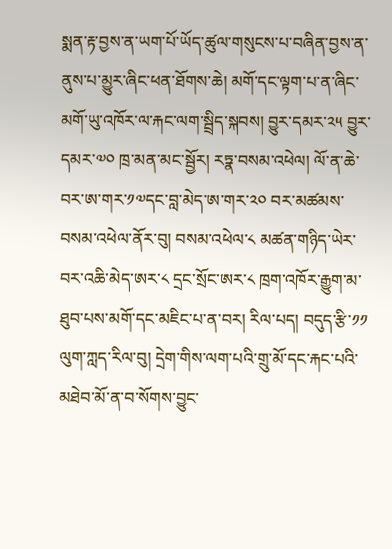སྨན་རྟ་བྱས་ན་ཡག་པོ་ཡོད་ཚུལ་གསུངས་པ་བཞིན་བྱས་ན་ནུས་པ་མྱུར་ཞིང་ཕན་ཐོགས་ཆེ། མགོ་དང་ལྟག་པ་ན་ཞིང་མགོ་ཡུ་འཁོར་ལ་རྐང་ལག་སྦྲིད་སྐབས། བྱུར་དམར་༢༥ བྱུར་དམར་༧༠ ཁྲ་མན་མང་སྦྱོར། རཏྣ་བསམ་འཕེལ། ལོ་ན་ཆེ་བར་ཨ་གར་༡༧དང་བླ་མེད་ཨ་གར་༢༠ བར་མཚམས་བསམ་འཕེལ་ནོར་བུ། བསམ་འཕེལ་༨ མཚན་གཉིད་ཡེར་བར་འཆི་མེད་ཨར་༨ དྲང་སྲོང་ཨར་༨ ཁྲག་འཁོར་རྒྱུག་མ་ཐུབ་པས་མགོ་དང་མཇིང་པ་ན་བར། རིལ་པད། བདུད་རྩི་༡༡ ལུག་ཀླད་རིལ་བུ། དྲེག་གིས་ལག་པའི་གྲུ་མོ་དང་རྐང་པའི་མཐེབ་མོ་ན་བ་སོགས་བྱུང་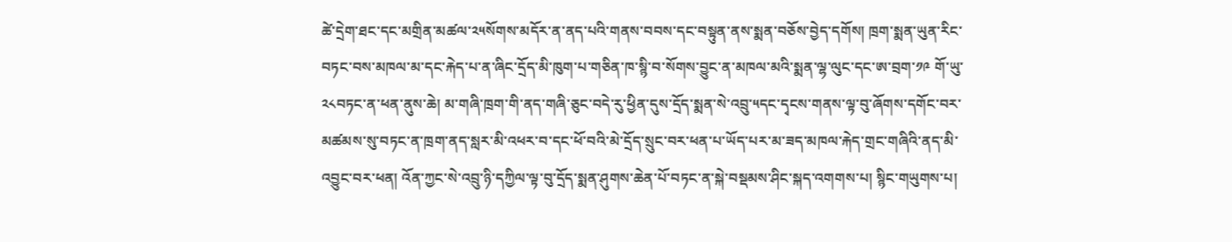ཚེ་དྲེག་ཐང་དང་མགྲིན་མཚལ་༢༥སོགས་མདོར་ན་ནད་པའི་གནས་བབས་དང་བསྟུན་ནས་སྨན་བཅོས་བྱེད་དགོས། ཁྲག་སྨན་ཡུན་རིང་བཏང་བས་མཁལ་མ་དང་རྐེད་པ་ན་ཞིང་དྲོད་མི་ཁུག་པ་གཅིན་ཁ་སྙི་བ་སོགས་བྱུང་ན་མཁལ་མའི་སྨན་ལྷ་ལུང་དང་ཨ་བྲག་༡༩ གོ་ཡུ་༢༨བཏང་ན་ཕན་ནུས་ཆེ། མ་གཞི་ཁྲག་གི་ནད་གཞི་ཅུང་བདེ་རུ་ཕྱིན་དུས་དྲོད་སྨན་སེ་འབྲུ་༥དང་དྭངས་གནས་ལྟ་བུ་ཞོགས་དགོང་བར་མཚམས་སུ་བཏང་ན་ཁྲག་ནད་སླར་མི་འཕར་བ་དང་ཕོ་བའི་མེ་དྲོད་སྲུང་བར་ཕན་པ་ཡོད་པར་མ་ཟད་མཁལ་རྐེད་གྲང་གཞིའི་ནད་མི་འབྱུང་བར་ཕན། འོན་ཀྱང་སེ་འབྲུ་ཉི་དཀྱིལ་ལྟ་བུ་དྲོད་སྨན་ཤུགས་ཆེན་པོ་བཏང་ན་སྐེ་བསྡམས་ཤིང་སྐད་འགགས་པ། སྙིང་གཡུགས་པ།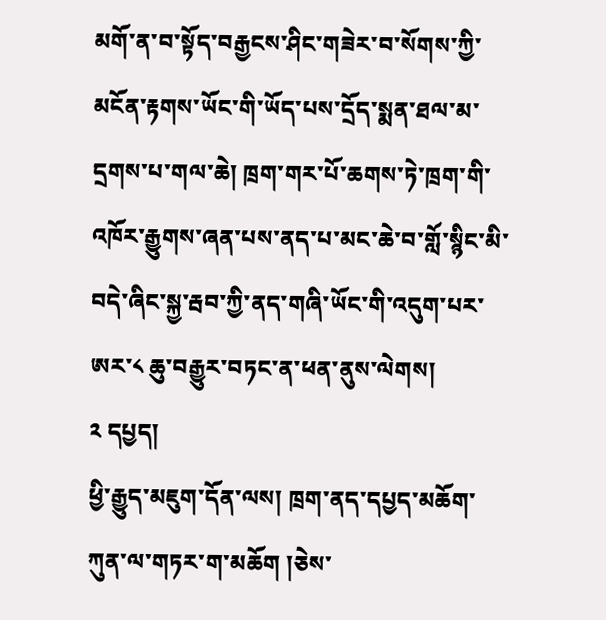མགོ་ན་བ་སྟོད་བརྒྱངས་ཤིང་གཟེར་བ་སོགས་ཀྱི་མངོན་རྟགས་ཡོང་གི་ཡོད་པས་དྲོད་སྨན་ཐལ་མ་དྲགས་པ་གལ་ཆེ། ཁྲག་གར་པོ་ཆགས་ཏེ་ཁྲག་གི་འཁོར་རྒྱུགས་ཞན་པས་ནད་པ་མང་ཆེ་བ་གློ་སྙིང་མི་བདེ་ཞིང་སྐྱ་རྦབ་ཀྱི་ནད་གཞི་ཡོང་གི་འདུག་པར་ཨར་༨ ཆུ་བརྒྱུར་བཏང་ན་ཕན་ནུས་ལེགས།
༢ དཔྱད།
ཕྱི་རྒྱུད་མཇུག་དོན་ལས། ཁྲག་ནད་དཔྱད་མཆོག་ཀུན་ལ་གཏར་ག་མཆོག །ཅེས་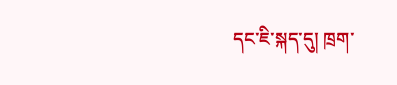དང་ཇི་སྐད་དུ། ཁྲག་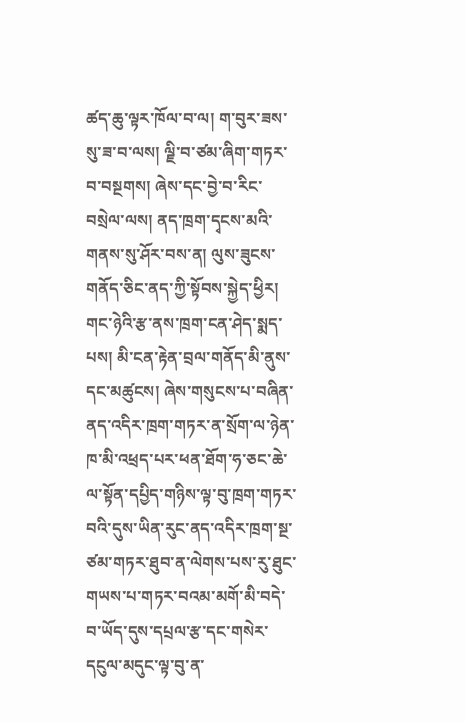ཚད་ཆུ་ལྟར་ཁོལ་བ་ལ། ག་བུར་ཟས་སུ་ཟ་བ་ལས། ལྗི་བ་ཙམ་ཞིག་གཏར་བ་བསྔགས། ཞེས་དང་བྱེ་བ་རིང་བསྲེལ་ལས། ནད་ཁྲག་དྭངས་མའི་གནས་སུ་ཤོར་བས་ན། ལུས་ཟུངས་གནོད་ཅིང་ནད་ཀྱི་སྟོབས་སྐྱེད་ཕྱིར། གང་ཉེའི་རྩ་ནས་ཁྲག་ངན་ཤེད་སྨད་པས། མི་ངན་རྟེན་བྲལ་གནོད་མི་ནུས་དང་མཚུངས། ཞེས་གསུངས་པ་བཞིན་ནད་འདིར་ཁྲག་གཏར་ན་སྲོག་ལ་ཉེན་ཁ་མི་འཕྲད་པར་ཕན་ཐོག་ཧ་ཅང་ཆེ་ལ་སྟོན་དཔྱིད་གཉིས་ལྟ་བུ་ཁྲག་གཏར་བའི་དུས་ཡིན་རུང་ནད་འདིར་ཁྲག་སྔ་ཙམ་གཏར་ཐུབ་ན་ལེགས་པས་རུ་ཐུང་གཡས་པ་གཏར་བའམ་མགོ་མི་བདེ་བ་ཡོད་དུས་དཔྲལ་རྩ་དང་གསེར་དངུལ་མདུང་ལྟ་བུ་ན་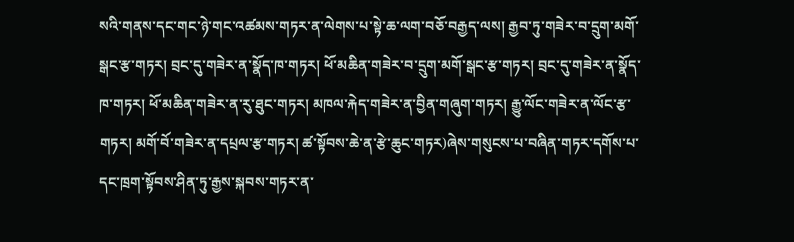སའི་གནས་དང་གང་ཉེ་གང་འཚམས་གཏར་ན་ལེགས་པ་སྟེ་ཆ་ལག་བཅོ་བརྒྱད་ལས། རྒྱབ་ཏུ་གཟེར་བ་དྲུག་མགོ་སྒང་རྩ་གཏར། བྲང་དུ་གཟེར་ན་སྣོད་ཁ་གཏར། ཕོ་མཆིན་གཟེར་བ་དྲུག་མགོ་སྒང་རྩ་གཏར། བྲང་དུ་གཟེར་ན་སྣོད་ཁ་གཏར། ཕོ་མཆིན་གཟེར་ན་རུ་ཐུང་གཏར། མཁལ་རྐེད་གཟེར་ན་བྱིན་གཞུག་གཏར། རྒྱུ་ལོང་གཟེར་ན་ལོང་རྩ་གཏར། མགོ་བོ་གཟེར་ན་དཔྲལ་རྩ་གཏར། ཚ་སྟོབས་ཆེ་ན་རྩེ་ཆུང་གཏར)ཞེས་གསུངས་པ་བཞིན་གཏར་དགོས་པ་དང་ཁྲག་སྟོབས་ཤིན་ཏུ་རྒྱས་སྐབས་གཏར་ན་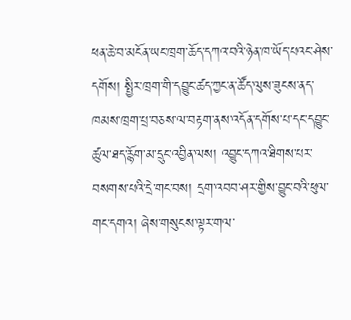ཕན་ཆེ་བ་མངོན་ཡང་ཁྲག་ཆོད་དཀའ་བའི་ཉེན་ཁ་ཡོད་པའང་ཤེས་དགོས། སྤྱིར་ཁྲག་གི་དབྱུང་ཚད་ཀྱང་ན་ཚོད་ལུས་ཟུངས་ནད་ཁམས་ཁྲག་པྲ་བཅས་ལ་བརྟག་ནས་འདོན་དགོས་པ་དང་དབྱུང་ཚུལ་ཐད་རྙོག་མ་དྲུང་འབྱིན་ལས། འབྱུང་དཀའ་ཐིགས་པར་བསགས་པའི་དྲེ་གང་བས། དྲག་འབབ་ཤར་གྱིས་བྱུང་བའི་ཕུལ་གང་དགའ། ཞེས་གསུངས་ལྟར་གལ་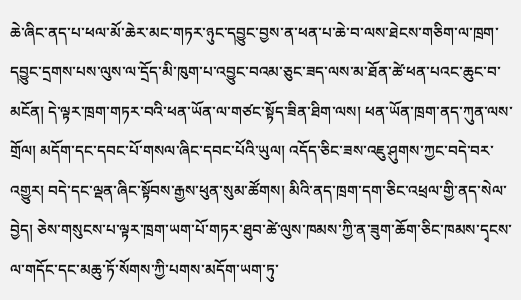ཆེ་ཞིང་ནད་པ་ཕལ་མོ་ཆེར་མང་གཏར་ཉུང་དབྱུང་བྱས་ན་ཕན་པ་ཆེ་བ་ལས་ཐེངས་གཅིག་ལ་ཁྲག་དབྱུང་དྲགས་པས་ལུས་ལ་དྲོད་མི་ཁུག་པ་འབྱུང་བའམ་ཅུང་ཟད་ལས་མ་ཐོན་ཚེ་ཕན་པའང་ཆུང་བ་མངོན། དེ་ལྟར་ཁྲག་གཏར་བའི་ཕན་ཡོན་ལ་གཙང་སྟོད་ཟིན་ཐིག་ལས། ཕན་ཡོན་ཁྲག་ནད་ཀུན་ལས་གྲོལ། མདོག་དང་དབང་པོ་གསལ་ཞིང་དབང་པོའི་ཡུལ། འདོད་ཅིང་ཟས་འཇུ་ཤུགས་ཀྱང་བདེ་བར་འགྱུར། བདེ་དང་ལྡན་ཞིང་སྟོབས་རྒྱས་ཕུན་སུམ་ཚོགས། མིའི་ནད་ཁྲག་དག་ཅིང་འཕྲལ་གྱི་ནད་སེལ་བྱེད། ཅེས་གསུངས་པ་ལྟར་ཁྲག་ཡག་པོ་གཏར་ཐུབ་ཚེ་ལུས་ཁམས་ཀྱི་ན་ཟུག་ཆོག་ཅིང་ཁམས་དྭངས་ལ་གདོང་དང་མཆུ་ཏོ་སོགས་ཀྱི་པགས་མདོག་ཡག་ཏུ་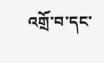འགྲོ་བ་དང་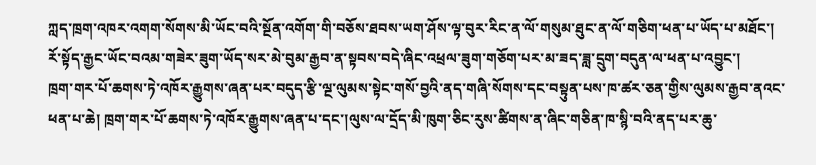ཀླད་ཁྲག་འཁར་འགག་སོགས་མི་ཡོང་བའི་སྔོན་འགོག་གི་བཅོས་ཐབས་ཡག་ཤོས་ལྟ་བུར་རིང་ན་ལོ་གསུམ་ཐུང་ན་ལོ་གཅིག་ཕན་པ་ཡོད་པ་མཐོང་། རོ་སྟོད་རྒྱང་ཡོང་བའམ་གཟེར་ཟུག་ཡོད་སར་མེ་བུམ་རྒྱབ་ན་སྟབས་བདེ་ཞིང་འཕྲལ་ཟུག་གཅོག་པར་མ་ཟད་ཟླ་དྲུག་བདུན་ལ་ཕན་པ་འབྱུང་།
ཁྲག་གར་པོ་ཆགས་ཏེ་འཁོར་རྒྱུགས་ཞན་པར་བདུད་རྩི་ལྔ་ལུམས་སྟེང་གསོ་བྱའི་ནད་གཞི་སོགས་དང་བསྟུན་པས་ཁ་ཚར་ཅན་གྱིས་ལུམས་རྒྱབ་ནའང་ཕན་པ་ཆེ། ཁྲག་གར་པོ་ཆགས་ཏེ་འཁོར་རྒྱུགས་ཞན་པ་དང་།ལུས་ལ་དྲོད་མི་ཁུག་ཅིང་རུས་ཚིགས་ན་ཞིང་གཅིན་ཁ་སྙི་བའི་ནད་པར་ཆུ་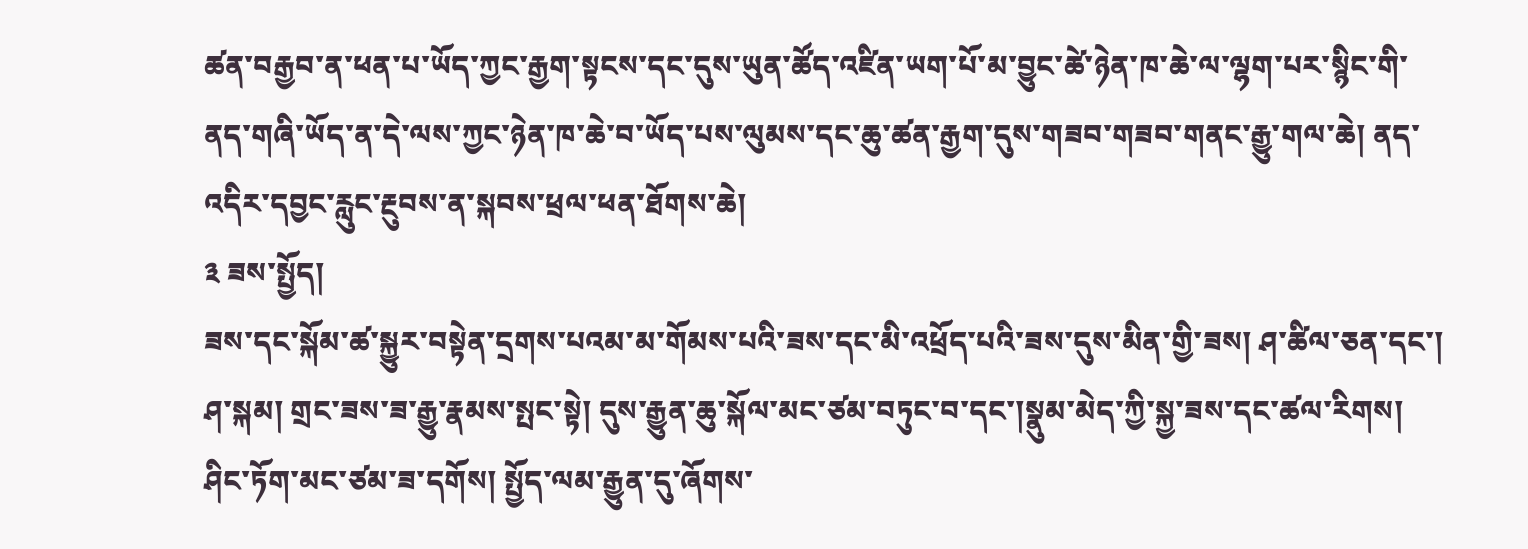ཚན་བརྒྱབ་ན་ཕན་པ་ཡོད་ཀྱང་རྒྱག་སྟངས་དང་དུས་ཡུན་ཚོད་འཛིན་ཡག་པོ་མ་བྱུང་ཚེ་ཉེན་ཁ་ཆེ་ལ་ལྷག་པར་སྙིང་གི་ནད་གཞི་ཡོད་ན་དེ་ལས་ཀྱང་ཉེན་ཁ་ཆེ་བ་ཡོད་པས་ལུམས་དང་ཆུ་ཚན་རྒྱག་དུས་གཟབ་གཟབ་གནང་རྒྱུ་གལ་ཆེ། ནད་འདིར་དབྱང་རླུང་རྔུབས་ན་སྐབས་ཕྲལ་ཕན་ཐོགས་ཆེ།
༣ ཟས་སྤྱོད།
ཟས་དང་སྐོམ་ཚ་སྐྱུར་བསྟེན་དྲགས་པའམ་མ་གོམས་པའི་ཟས་དང་མི་འཕྲོད་པའི་ཟས་དུས་མིན་གྱི་ཟས། ཤ་ཚིལ་ཅན་དང་། ཤ་སྐམ། གྲང་ཟས་ཟ་རྒྱུ་རྣམས་སྤང་སྟེ། དུས་རྒྱུན་ཆུ་སྐོལ་མང་ཙམ་བཏུང་བ་དང་།སྣུམ་མེད་ཀྱི་སྐྱ་ཟས་དང་ཚལ་རིགས། ཤིང་ཏོག་མང་ཙམ་ཟ་དགོས། སྤྱོད་ལམ་རྒྱུན་དུ་ཞོགས་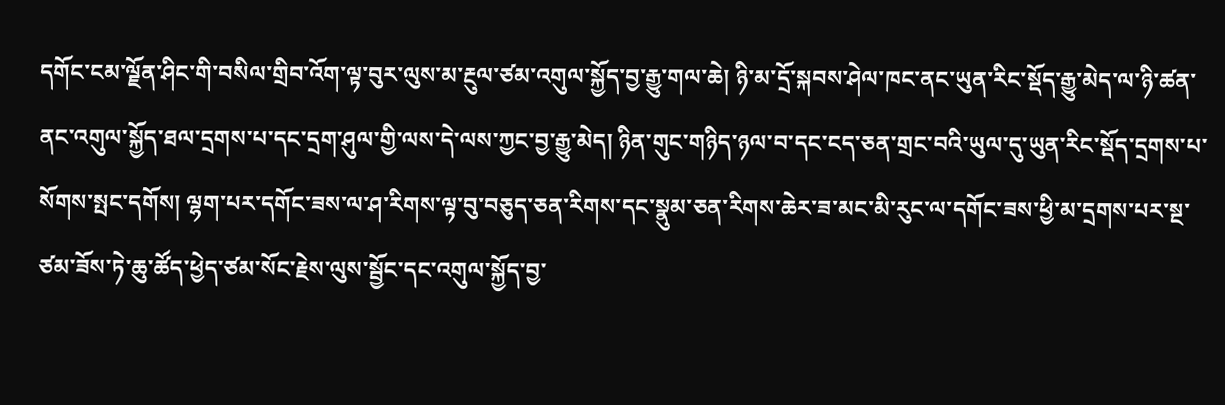དགོང་ངམ་ལྗོན་ཤིང་གི་བསིལ་གྲིབ་འོག་ལྟ་བུར་ལུས་མ་རྔུལ་ཙམ་འགུལ་སྐྱོད་བྱ་རྒྱུ་གལ་ཆེ། ཉི་མ་དྲོ་སྐབས་ཤེལ་ཁང་ནང་ཡུན་རིང་སྡོད་རྒྱུ་མེད་ལ་ཉི་ཚན་ནང་འགུལ་སྐྱོད་ཐལ་དྲགས་པ་དང་དྲག་ཤུལ་གྱི་ལས་དེ་ལས་ཀྱང་བྱ་རྒྱུ་མེད། ཉིན་གུང་གཉིད་ཉལ་བ་དང་ངད་ཅན་གྲང་བའི་ཡུལ་དུ་ཡུན་རིང་སྡོད་དྲགས་པ་སོགས་སྤང་དགོས། ལྷག་པར་དགོང་ཟས་ལ་ཤ་རིགས་ལྟ་བུ་བཅུད་ཅན་རིགས་དང་སྣུམ་ཅན་རིགས་ཆེར་ཟ་མང་མི་རུང་ལ་དགོང་ཟས་ཕྱི་མ་དྲགས་པར་སྔ་ཙམ་ཟོས་ཏེ་ཆུ་ཚོད་ཕྱེད་ཙམ་སོང་རྗེས་ལུས་སྦྱོང་དང་འགུལ་སྐྱོད་བྱ་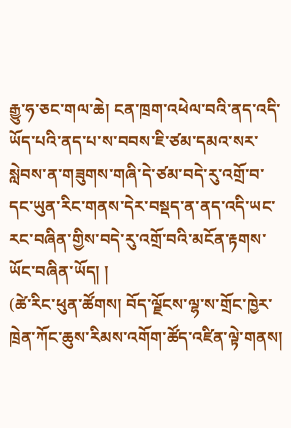རྒྱུ་ཧ་ཅང་གལ་ཆེ། ངན་ཁྲག་འཕེལ་བའི་ནད་འདི་ཡོད་པའི་ནད་པ་ས་བབས་ཇི་ཙམ་དམའ་སར་སླེབས་ན་གཟུགས་གཞི་དེ་ཙམ་བདེ་རུ་འགྲོ་བ་དང་ཡུན་རིང་གནས་དེར་བསྡད་ན་ནད་འདི་ཡང་རང་བཞིན་གྱིས་བདེ་རུ་འགྲོ་བའི་མངོན་རྟགས་ཡོང་བཞིན་ཡོད། །
(ཚེ་རིང་ཕུན་ཚོགས། བོད་ལྗོངས་ལྷ་ས་གྲོང་ཁྱེར་ཁྲེན་ཀོང་ཆུས་རིམས་འགོག་ཚོད་འཛིན་ལྟེ་གནས།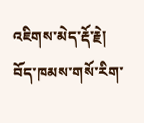འཇིགས་མེད་རྡོ་རྗེ། བོད་ཁམས་གསོ་རིག་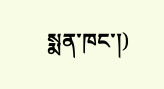སྨན་ཁང་།)